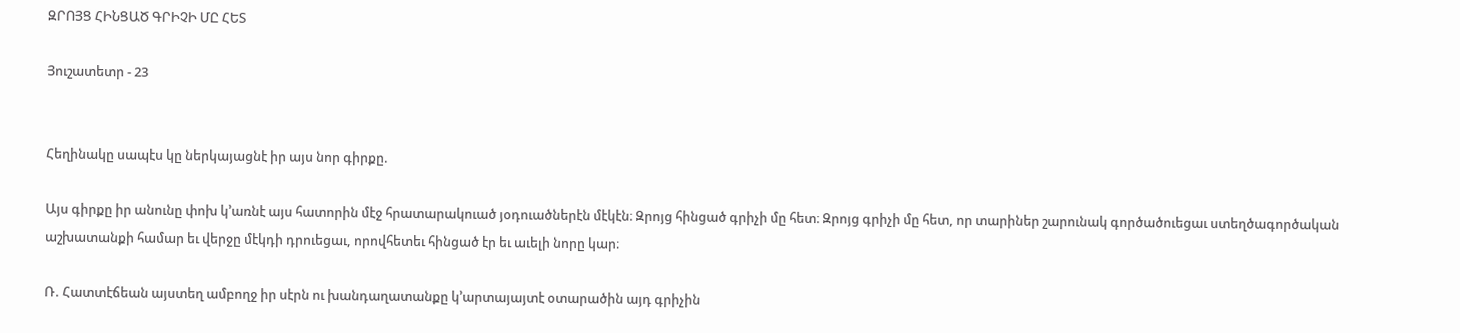ԶՐՈՅՑ ՀԻՆՑԱԾ ԳՐԻՉԻ ՄԸ ՀԵՏ

Յուշատետր - 23


Հեղինակը սապէս կը ներկայացնէ իր այս նոր գիրքը.

Այս գիրքը իր անունը փոխ կ’առնէ այս հատորին մէջ հրատարակուած յօդուածներէն մէկէն։ Զրոյց հինցած գրիչի մը հետ։ Զրոյց գրիչի մը հետ, որ տարիներ շարունակ գործածուեցաւ ստեղծագործական աշխատանքի համար եւ վերջը մէկդի դրուեցաւ, որովհետեւ հինցած էր եւ աւելի նորը կար։

Ռ. Հատտէճեան այստեղ ամբողջ իր սէրն ու խանդաղատանքը կ’արտայայտէ օտարածին այդ գրիչին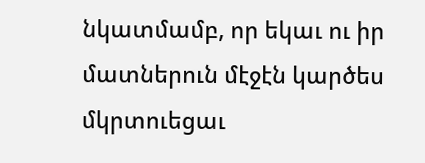նկատմամբ, որ եկաւ ու իր մատներուն մէջէն կարծես մկրտուեցաւ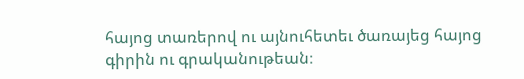հայոց տառերով ու այնուհետեւ ծառայեց հայոց գիրին ու գրականութեան։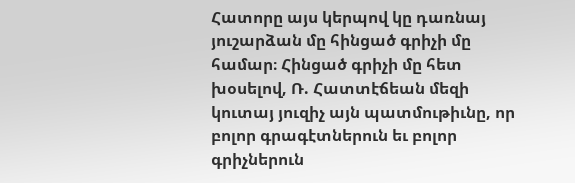Հատորը այս կերպով կը դառնայ յուշարձան մը հինցած գրիչի մը համար։ Հինցած գրիչի մը հետ խօսելով, Ռ. Հատտէճեան մեզի կուտայ յուզիչ այն պատմութիւնը, որ բոլոր գրագէտներուն եւ բոլոր գրիչներուն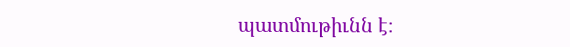պատմութիւնն է։